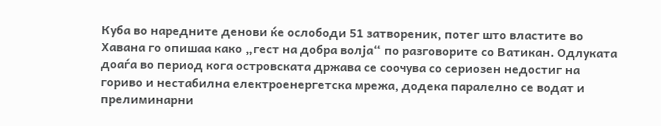Куба во наредните денови ќе ослободи 51 затвореник, потег што властите во Хавана го опишаа како „гест на добра волја“ по разговорите со Ватикан. Одлуката доаѓа во период кога островската држава се соочува со сериозен недостиг на гориво и нестабилна електроенергетска мрежа, додека паралелно се водат и прелиминарни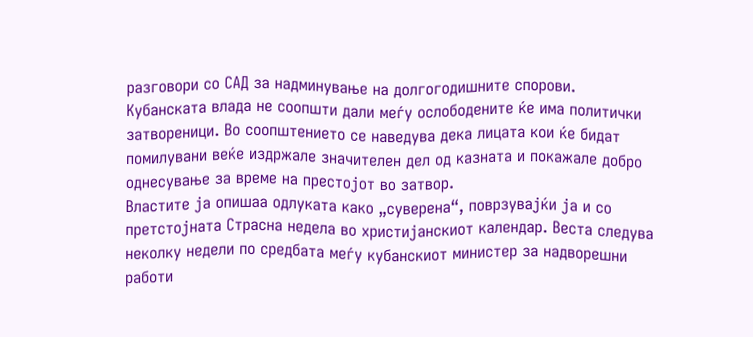разговори со САД за надминување на долгогодишните спорови.
Кубанската влада не соопшти дали меѓу ослободените ќе има политички затвореници. Во соопштението се наведува дека лицата кои ќе бидат помилувани веќе издржале значителен дел од казната и покажале добро однесување за време на престојот во затвор.
Властите ја опишаа одлуката како „суверена“, поврзувајќи ја и со претстојната Страсна недела во христијанскиот календар. Веста следува неколку недели по средбата меѓу кубанскиот министер за надворешни работи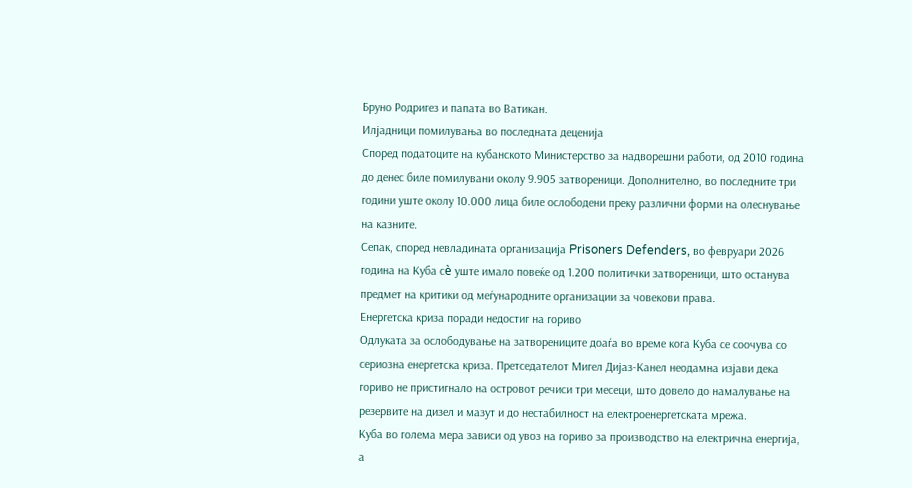Бруно Родригез и папата во Ватикан.
Илјадници помилувања во последната деценија
Според податоците на кубанското Министерство за надворешни работи, од 2010 година до денес биле помилувани околу 9.905 затвореници. Дополнително, во последните три години уште околу 10.000 лица биле ослободени преку различни форми на олеснување на казните.
Сепак, според невладината организација Prisoners Defenders, во февруари 2026 година на Куба сè уште имало повеќе од 1.200 политички затвореници, што останува предмет на критики од меѓународните организации за човекови права.
Енергетска криза поради недостиг на гориво
Одлуката за ослободување на затворениците доаѓа во време кога Куба се соочува со сериозна енергетска криза. Претседателот Мигел Дијаз-Канел неодамна изјави дека гориво не пристигнало на островот речиси три месеци, што довело до намалување на резервите на дизел и мазут и до нестабилност на електроенергетската мрежа.
Куба во голема мера зависи од увоз на гориво за производство на електрична енергија, а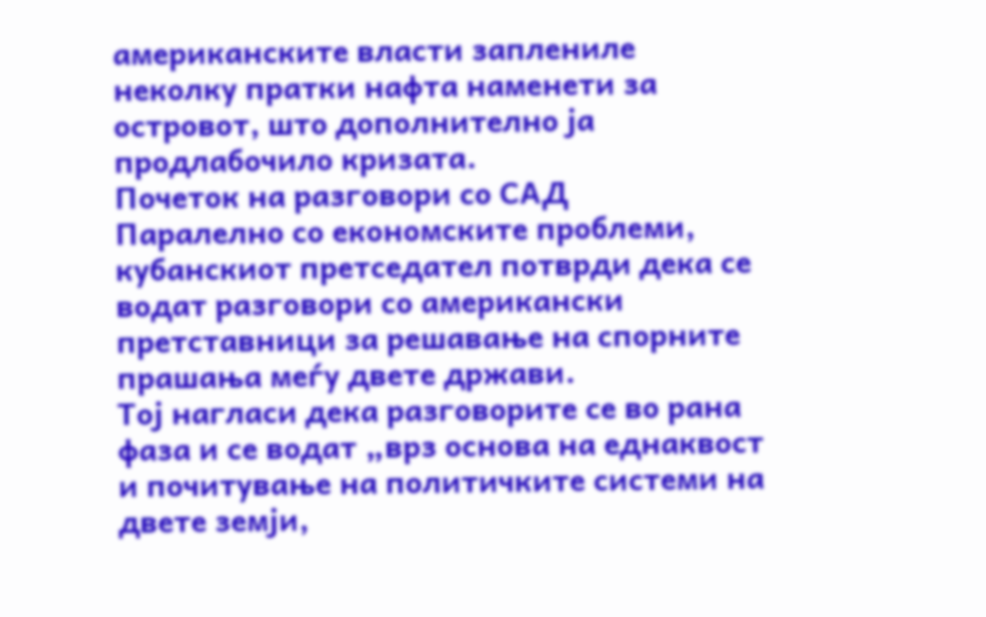американските власти заплениле неколку пратки нафта наменети за островот, што дополнително ја продлабочило кризата.
Почеток на разговори со САД
Паралелно со економските проблеми, кубанскиот претседател потврди дека се водат разговори со американски претставници за решавање на спорните прашања меѓу двете држави.
Тој нагласи дека разговорите се во рана фаза и се водат „врз основа на еднаквост и почитување на политичките системи на двете земји,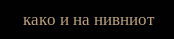како и на нивниот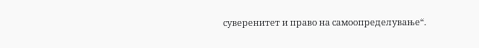суверенитет и право на самоопределување“.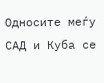Односите меѓу САД и Куба се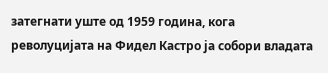затегнати уште од 1959 година, кога револуцијата на Фидел Кастро ја собори владата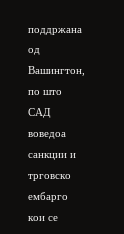поддржана од Вашингтон, по што САД воведоа санкции и трговско ембарго кои се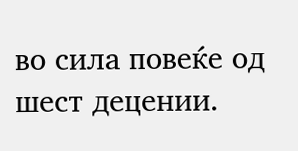во сила повеќе од шест децении.